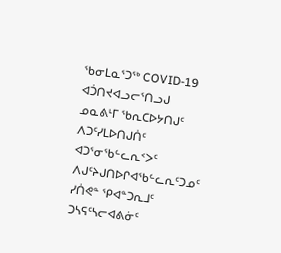ᖃᓂᒪᓇᕐᑐᖅ COVID-19 ᐊᑑᑎᔪᐊᓗᓕᕐᑎᓗᒍ
ᓄᓇᕕᒻᒥ ᖃᕆᑕᐅᔭᑎᒍᑦ ᐱᑐᑦᓯᒪᐅᑎᒍᑏᑦ
ᐊᑐᕐᓂᖃᓪᓚᕆᑉᐳᑦ ᐱᒍᑦᔨᒍᑎᐅᒋᐊᖃᓪᓚᕆᑦᑐᓄᑦ
ᓯᑏᕙᓐ ᕿᐊᓐᑐᕆᒧᑦ ᑐᓴᕋᑦᓴᓕᐊᕕᓃᑦ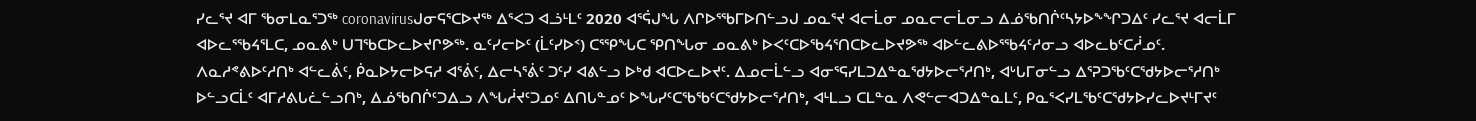ᓯᓚᕐᔪ ᐊᒥ ᖃᓂᒪᓇᕐᑐᖅ coronavirusᒍᓂᕋᕐᑕᐅᔪᖅ ᐃᕐᐸᑐ ᐊᓘᒻᒪᑦ 2020 ᐊᕐᕌᒍᖓ ᐱᒋᐅᕐᖃᒥᐅᑎᓪᓗᒍ ᓄᓇᕐᔪ ᐊᓕᒫᓂ ᓄᓇᓕᓕᒫᓂᓗ ᐃᓅᖃᑎᒌᑦᓴᔭᐅᖕᖏᑐᐃᑦ ᓯᓚᕐᔪ ᐊᓕᒫᒥ ᐊᐅᓚᕐᖃᔦᕐᒪᑕ, ᓄᓇᕕᒃ ᑌᒣᖃᑕᐅᓚᐅᔪᒋᕗᖅ. ᓇᑦᓯᓕᐅᑦ (ᒫᑦᓯᐅᑉ) ᑕᕐᕿᖓᑕ ᕿᑎᖓᓂ ᓄᓇᕕᒃ ᐅᐸᑦᑕᐅᖃᔦᕐᑎᑕᐅᓚᐅᔪᕗᖅ ᐊᐅᓪᓚᕕᐅᕐᖃᔦᑦᓱᓂᓗ ᐊᐅᓚᑲᑦᑕᓲᓄᑦ.
ᐱᓇᓱᕝᕕᐅᑦᓱᑎᒃ ᐊᓪᓚᕖᑦ, ᑮᓇᐅᔭᓕᐅᕋᓱ ᐊᕐᕖᑦ, ᐃᓕᓴᕐᕖᑦ ᑐᑦᓯ ᐊᕕᓪᓗ ᐅᒃᑯ ᐊᑕᐅᓚᐅᔪᑦ. ᐃᓄᓕᒫᓪᓗ ᐊᓂᕐᕋᓯᒪᑐᐃᓐᓇᖁᔭᐅᓕᕐᓱᑎᒃ, ᐊᒡᒐᒥᓂᓪᓗ ᐃᕐᕈᑐᖃᑦᑕᖁᔭᐅᓕᕐᓱᑎᒃ ᐅᓪᓗᑕᒫᑦ ᐊᒥᓱᕕᒐᓛᓪᓗᑎᒃ, ᐃᓅᖃᑎᒌᑦᑐᐃᓗ ᐱᖓᓲᔪᑦᑐᓄᑦ ᐃᑎᒐᓐᓄᑦ ᐅᖓᓯᑦᑕᖃᖃᑦᑕᖁᔭᐅᓕᕐᓱᑎᒃ, ᐊᒻᒪᓗ ᑕᒪᓐᓇ ᐱᕙᓪᓕᐊᑐᐃᓐᓇᒪᑦ, ᑭᓇᕐᐸᓯᒪᖃᑦᑕᖁᔭᐅᓯᓚᐅᔪᒻᒥᔪᑦ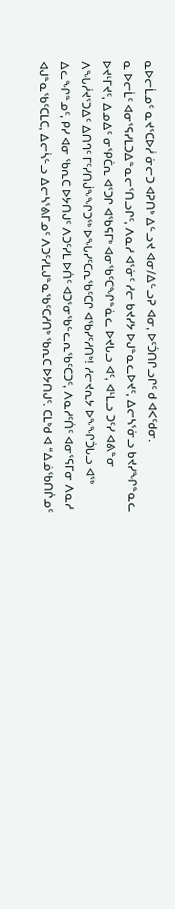ᓇᐅᓕᒫᓄᑦ ᓇᔪᕐᑕᐅᓲ ᓃᓕᑐ ᐊᕈᑎᒃ ᐃᓪᓗᔪ ᐊᓂ/ᐃᓪᓗᕈ ᐊᓂ, ᐅᑦᑑᑎᒋᓗᒋᑦ ᑯ ᐊᐸᑦᑯᓂ.
ᓇ ᐅᓕᒫᑦ ᐊᓂᕐᕋᓯᒪᑐᐃᓐᓇᓕᕐᑎᓗᒋᑦ, ᐱᓇᓱ ᐊᕐᓃᑦ ᓱᓕ ᑲᔪᓯᔭ ᐅᒍᓐᓇᓚᐅᔪᑦ, ᐃᓕᓴᕐᓃᓗ ᑲᔪᓯᖏᓐᓇᓚ ᐅᔪᒻᒥᔪᑦ, ᐃᓄᐃᑦ ᓂᕿᑖᕆ ᐊᕐᑐᒋ ᐊᖃᕋᒥᒃ ᐊᓂᖃᑦᑕᖏᓐᓈᓚ ᐅᔪᒐᓗ ᐊᑦ, ᐊᒻᒪᓗ ᑐᑦᓯ ᐊᕕᓐᓂ ᐱᖓᓲᔪᕐᑐᐃᑦ ᐃᑎᒉᑦ ᒥᑦᓯᑎᒎᖕᖏᑐᖅ ᐅᖓᓯᑦᑕᕆᖃᑦᑕᒋ ᐊᖃᓯᑦᓱᑎᒃ! ᓱᓕᔪᕆᔭ ᐅᖕᖏᑑᒐᓗ ᐊᖅ ᐃᓚᖏᓐᓄᑦ, ᑭᓯ ᐊᓂ ᖃᕆᑕ ᐅᔭᑎᒍᑦ ᐱᑐᑦᓯᒪ ᐅᑏᑦ ᐊᑐᕐᓂᖃᓪᓚᕆᖃᑦᑕᑐᑦ, ᐱᓇᓱᑦᑏᑦ ᐊᓂᕐᕋᒥᓂ ᐱᓇᓱ ᐊᒍᓐᓇᖃᑦᑕᒪᑕ, ᐃᓕᓵᓪᓗ ᐃᓕᓴᕐᕕᒥᓄᑦ ᐱᑐᑦᓯᒪᒍᓐᓇᖃᑦᑕᓱᑎᒃ ᖃᕆᑕ ᐅᔭᑎᒍᑦ. ᑕᒪᒃᑯ ᐊ “ᐃᓅᖃᑎᒌᓄᑦ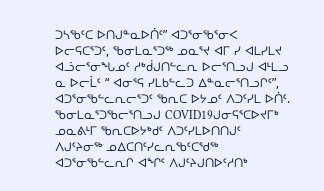ᑐᓴᖃᑦᑕ ᐅᑎᒍᓐᓇᐅᑏᑦ” ᐊᑐᕐᓂᖃᕐᓂᐸ ᐅᓕᕋᑕᕐᑐᑦ, ᖃᓂᒪᓇᕐᑐᖅ ᓄᓇᕐᔪ ᐊᒥ ᓯ ᐊᒪᓯᒪᔪ ᐊᓘᓕᕐᓂᖓᓄᑦ ᓱᒃᑰᒍᑎᓪᓚᕆ ᐅᓕᕐᑎᓗᒍ ᐊᒻᒪᓗ ᓇ ᐅᓕᒫᑦ “ ᐊᓂᕐᕋ ᓯᒪᑲᓪᓚᑐ ᐃᓐᓇᓕᕐᑎᓗᒋᑦ”, ᐊᑐᕐᓂᖃᓪᓚᕆᓕᕐᑐᑦ ᖃᕆᑕ ᐅᔭᓄᑦ ᐱᑐᑦᓯᒪ ᐅᑏᑦ.
ᖃᓂᒪᓇᕐᑐᖃᓕᕐᑎᓗᒍ COVID19ᒍᓂᕋᕐᑕᐅᔪᒥᒃ ᓄᓇᕕᒻᒥ ᖃᕆᑕᐅᔭᒃᑯᑦ ᐱᑐᑦᓯᒪᐅᑎᑎᒍᑦ ᐱᒍᑦᔨᓂᖅ ᓄᐃᑕᑎᑦᓯᓚᕆᖃᑦᑕᖁᖅ ᐊᑐᕐᓂᖃᓪᓚᕆᒋ ᐊᖏᑦ ᐱᒍᑦᔨᒍᑎᐅᑦᓱᑎᒃ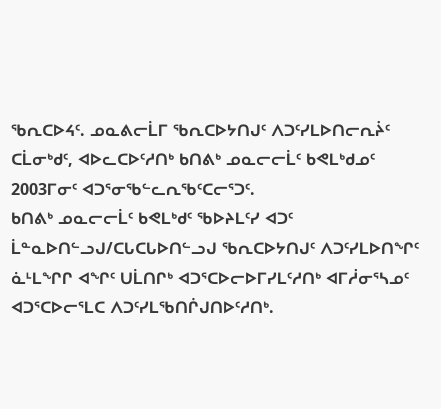ᖃᕆᑕᐅᔦᑦ. ᓄᓇᕕᓕᒫᒥ ᖃᕆᑕᐅᔭᑎᒍᑦ ᐱᑐᑦᓯᒪᐅᑎᓕᕆᔩᑦ ᑕᒫᓂᒃᑯᑦ, ᐊᐅᓚᑕᐅᑦᓱᑎᒃ ᑲᑎᕕᒃ ᓄᓇᓕᓕᒫᑦ ᑲᕙᒪᒃᑯᓄᑦ 2003ᒥᓂᑦ ᐊᑐᕐᓂᖃᓪᓚᕆᖃᑦᑕᓕᕐᑐᑦ.
ᑲᑎᕕᒃ ᓄᓇᓕᓕᒫᑦ ᑲᕙᒪᒃᑯᑦ ᖃᐅᔨᒪᑦᓯ ᐊᑐᑦ ᒫᓐᓇᐅᑎᓪᓗᒍ/ᑕᒐᑕᒐᐅᑎᓪᓗᒍ ᖃᕆᑕᐅᔭᑎᒍᑦ ᐱᑐᑦᓯᒪᐅᑎᖏᑦ ᓈᒻᒪᖏᒋ ᐊᖏᑦ ᑌᒫᑎᒋᒃ ᐊᑐᕐᑕᐅᓕᐅᒥᓯᒪᑦᓱᑎᒃ ᐊᒥᓲᓂᕐᓴᓄᑦ ᐊᑐᕐᑕᐅᓕᕐᒪᑕ ᐱᑐᑦᓯᒪᖃᑎᒌᒍᑎᐅᑦᓱᑎᒃ.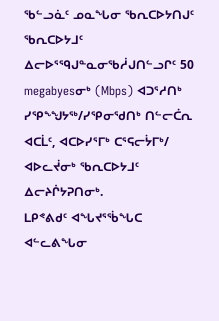ᖃᓪᓗᓈᑦ ᓄᓇᖓᓂ ᖃᕆᑕᐅᔭᑎᒍᑦ ᖃᕆᑕᐅᔭᒧᑦ ᐃᓕᐅᕐᙯᒍᓐᓇᓂᖃᓲᒍᑎᓪᓗᒋᑦ 50 megabyesᓂᒃ (Mbps) ᐊᑐᕐᓱᑎᒃ ᓯᕿᖕᖑᔭᖅ/ᓯᕿᓂᖁᑎᒃ ᑎᓪᓕᑖᕆ ᐊᑕᒫᑦ, ᐊᑕᐅᓯᕐᒥᒃ ᑕᕐᕋᓕᔮᒥᒃ/ ᐊᐅᓚᔫᓂᒃ ᖃᕆᑕᐅᔭᒧᑦ ᐃᓕᔨᒌᔭᕈᑎᓂᒃ.
ᒪᑭᕝᕕᑯᑦ ᐊᖓᔪᕐᖄᖓᑕ ᐊᓪᓚᕕᖓᓂ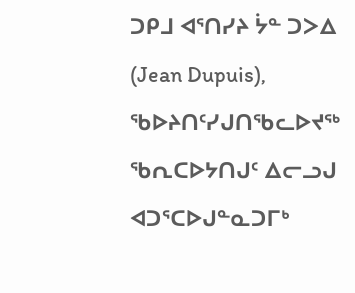ᑐᑭᒧ ᐊᕐᑎᓯᔨ ᔮᓐ ᑐᐳᐃ (Jean Dupuis), ᖃᐅᔨᑎᑦᓯᒍᑎᖃᓚᐅᔪᖅ ᖃᕆᑕᐅᔭᑎᒍᑦ ᐃᓕᓗᒍ ᐊᑐᕐᑕᐅᒍᓐᓇᑐᒥᒃ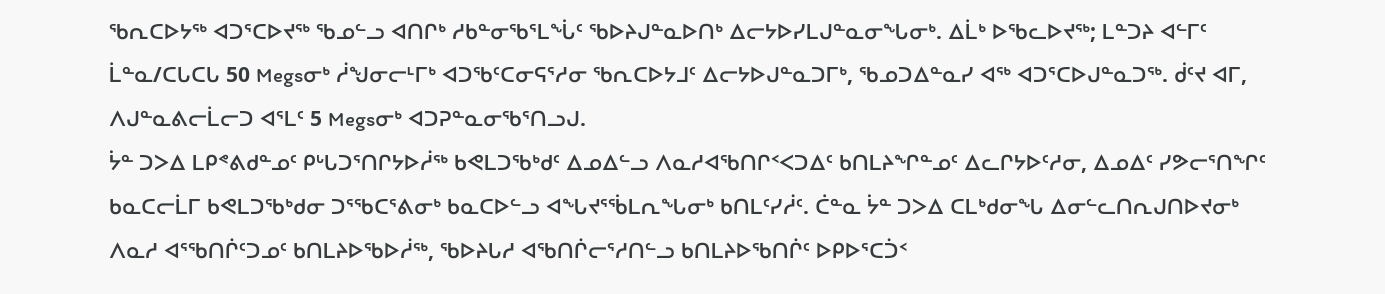ᖃᕆᑕᐅᔭᖅ ᐊᑐᕐᑕᐅᔪᖅ ᖃᓄᓪᓗ ᐊᑎᒋᒃ ᓱᑲᓐᓂᖃᕐᒪᖔᑦ ᖃᐅᔨᒍᓐᓇᐅᑎᒃ ᐃᓕᔭᐅᓯᒪᒍᓐᓇᓂᖓᓂᒃ. ᐃᒫᒃ ᐅᖃᓚᐅᔪᖅ; ᒪᓐᑐᔨ ᐊᓪᒥᑦ ᒫᓐᓇ/ᑕᒐᑕᒐ 50 Megsᓂᒃ ᓲᖑᓂᓕᒻᒥᒃ ᐊᑐᖃᑦᑕᓂᕋᕐᓱᓂ ᖃᕆᑕᐅᔭᒧᑦ ᐃᓕᔭᐅᒍᓐᓇᑐᒥᒃ, ᖃᓄᑐᐃᓐᓇᓯ ᐊᖅ ᐊᑐᕐᑕᐅᒍᓐᓇᑐᖅ. ᑰᑦᔪ ᐊᒥ, ᐱᒍᓐᓇᕕᓕᒫᓕᑐ ᐊᕐᒪᑦ 5 Megsᓂᒃ ᐊᑐᕈᓐᓇᓂᖃᕐᑎᓗᒍ.
ᔮᓐ ᑐᐳᐃ ᒪᑭᕝᕕᑯᓐᓄᑦ ᑭᒡᒐᑐᕐᑎᒋᔭᐅᓲᖅ ᑲᕙᒪᑐᖃᒃᑯᑦ ᐃᓄᐃᓪᓗ ᐱᓇᓱᐊᖃᑎᒋᑉᐸᑐᐃᑦ ᑲᑎᒪᔨᖏᓐᓄᑦ ᐃᓚᒋᔭᐅᑦᓱᓂ, ᐃᓄᐃᑦ ᓯᕗᓕᕐᑎᖏᑦ ᑲᓇᑕᓕᒫᒥ ᑲᕙᒪᑐᖃᒃᑯᓂ ᑐᕐᖃᑕᕐᕕᓂᒃ ᑲᓇᑕᐅᓪᓗ ᐊᖓᔪᕐᖄᒪᕆᖓᓂᒃ ᑲᑎᒪᑦᓯᓲᑦ. ᑖᓐᓇ ᔮᓐ ᑐᐳᐃ ᑕᒪᒃᑯᓂᖓ ᐃᓂᓪᓚᑎᕆᒍᑎᐅᔪᓂᒃ ᐱᓇᓱ ᐊᕐᖃᑎᒌᑦᑐᓄᑦ ᑲᑎᒪᔨᐅᖃᐅᓲᖅ, ᖃᐅᔨᒐᓱ ᐊᖃᑎᒌᓕᕐᓱᑎᓪᓗ ᑲᑎᒪᔨᐅᖃᑎᒌᑦ ᐅᑭᐅᕐᑕᑑᑉ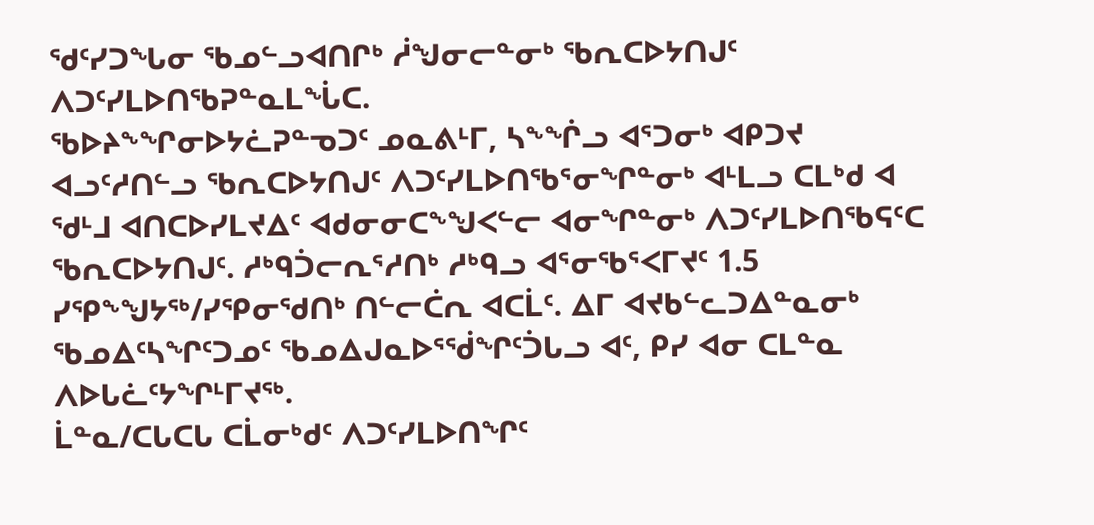ᖁᑦᓯᑐᖓᓂ ᖃᓄᓪᓗᐊᑎᒋᒃ ᓲᖑᓂᓕᓐᓂᒃ ᖃᕆᑕᐅᔭᑎᒍᑦ ᐱᑐᑦᓯᒪᐅᑎᖃᕈᓐᓇᒪᖔᑕ.
ᖃᐅᔨᖕᖏᓂᐅᔭᓛᕈᓐᓀᑐᑦ ᓄᓇᕕᒻᒥ, ᓴᖕᖐᓗ ᐊᕐᑐᓂᒃ ᐊᑭᑐᔪ ᐊᓗᑦᓱᑎᓪᓗ ᖃᕆᑕᐅᔭᑎᒍᑦ ᐱᑐᑦᓯᒪᐅᑎᖃᕐᓂᖏᓐᓂᒃ ᐊᒻᒪᓗ ᑕᒪᒃᑯ ᐊ ᖁᒻᒧ ᐊᑎᑕᐅᓯᒪᔪᐃᑦ ᐊᑯᓂᓂᑕᖕᖑᐸᓪᓕ ᐊᓂᖏᓐᓂᒃ ᐱᑐᑦᓯᒪᐅᑎᖃᕋᑦᑕ ᖃᕆᑕᐅᔭᑎᒍᑦ. ᓱᒃᑫᑑᓕᕆᕐᓱᑎᒃ ᓱᒃᑫᓗ ᐊᕐᓂᖃᕐᐸᒥᔪᑦ 1.5 ᓯᕿᖕᖑᔭᖅ/ᓯᕿᓂᖁᑎᒃ ᑎᓪᓕᑖᕆ ᐊᑕᒫᑦ. ᐃᒥ ᐊᔪᑲᓪᓚᑐᐃᓐᓇᓂᒃ ᖃᓄᐃᑦᓴᖏᑦᑐᓄᑦ ᖃᓄᐃᒍᓇᐅᕐᖂᖏᑦᑑᒐᓗ ᐊᑦ, ᑭᓯ ᐊᓂ ᑕᒪᓐᓇ ᐱᐅᒐᓛᑦᔭᖏᒻᒥᔪᖅ.
ᒫᓐᓇ/ᑕᒐᑕᒐ ᑕᒫᓂᒃᑯᑦ ᐱᑐᑦᓯᒪᐅᑎᖏᑦ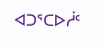ᐊᑐᕐᑕᐅᓲᑦ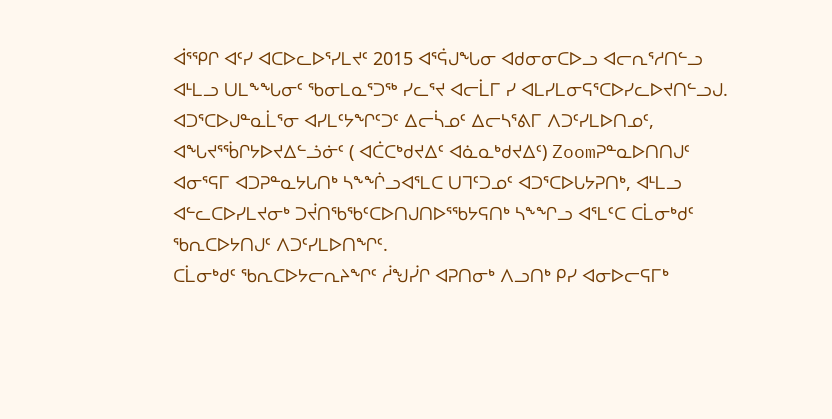ᐋᕐᕿᒋ ᐊᑦᓯ ᐊᑕᐅᓚᐅᕐᓯᒪᔪᑦ 2015 ᐊᕐᕌᒍᖓᓂ ᐊᑯᓂᓂᑕᐅᓗ ᐊᓕᕆᕐᓱᑎᓪᓗ ᐊᒻᒪᓗ ᑌᒪᖕᖓᓂᑦ ᖃᓂᒪᓇᕐᑐᖅ ᓯᓚᕐᔪ ᐊᓕᒫᒥ ᓯ ᐊᒪᓯᒪᓂᕋᕐᑕᐅᓯᓚᐅᔪᑎᓪᓗᒍ. ᐊᑐᕐᑕᐅᒍᓐᓇᒫᕐᓂ ᐊᓯᒪᑦᔭᖏᑦᑐᑦ ᐃᓕᓵᓄᑦ ᐃᓕᓴᕐᕕᒥ ᐱᑐᑦᓯᒪᐅᑎᓄᑦ, ᐊᖓᔪᕐᖄᒋᔭᐅᔪᐃᓪᓘᓃᑦ ( ᐊᑖᑕᒃᑯᔪᐃᑦ ᐊᓈᓇᒃᑯᔪᐃᑦ) Zoomᕈᓐᓇᐅᑎᑎᒍᑦ ᐊᓂᕐᕋᒥ ᐊᑐᕈᓐᓇᔭᒐᑎᒃ ᓴᖕᖐᓗᐊᕐᒪᑕ ᑌᒣᑦᑐᓄᑦ ᐊᑐᕐᑕᐅᒐᔭᕈᑎᒃ, ᐊᒻᒪᓗ ᐊᓪᓚᑕᐅᓯᒪᔪᓂᒃ ᑐᔫᑎᖃᖃᑦᑕᐅᑎᒍᑎᐅᕐᖃᔭᕋᑎᒃ ᓴᖕᖏᓗ ᐊᕐᒪᑦᑕ ᑕᒫᓂᒃᑯᑦ ᖃᕆᑕᐅᔭᑎᒍᑦ ᐱᑐᑦᓯᒪᐅᑎᖏᑦ.
ᑕᒫᓂᒃᑯᑦ ᖃᕆᑕᐅᔭᓕᕆᔨᖏᑦ ᓲᖑᓰᒋ ᐊᕈᑎᓂᒃ ᐱᓗᑎᒃ ᑭᓯ ᐊᓂᐅᓕᕋᒥᒃ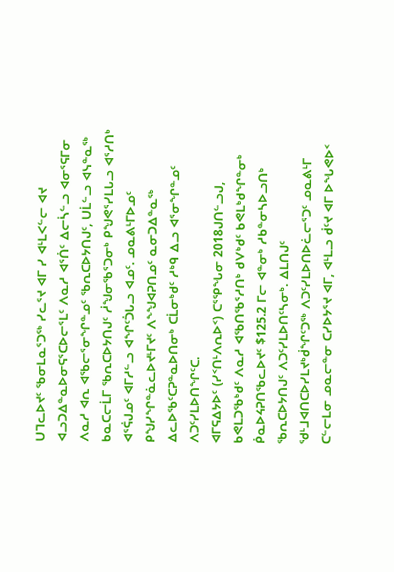ᑌᒣᓚᐅᔪᑦ ᖃᓂᒪᓇᕐᑐᖅ ᓯᓚᕐᔪ ᐊᒥ ᓯ ᐊᒻᒪᐸᓪᓕ ᐊᔪ ᐊᓗᑐᐃᓐᓇᐅᓂᕋᕐᑕᐅᓕᕐᒪᑦ ᐱᓇᓱ ᐊᕐᑏᑦ ᐃᓕᓵᓪᓗ ᐊᓂᕐᕋᒥᓂ ᐱᓇᓱ ᐊᕆ ᐊᖃᓕᕐᓂᖏᓐᓄᑦ ᖃᕆᑕᐅᔭᑎᒍᑦ, ᑌᒫᓪᓗ ᐊᓭᓐᓇᖅ ᑲᓇᑕᓕᒫᒥ ᖃᕆᑕᐅᔭᑎᒍᑦ ᓲᖑᓂᖃᕐᑐᓂᒃ ᑭᖑᕙᕐᓯᒪᒐᓗ ᐊᕐᓱᑎᒃ ᐊᕐᕌᒍᓄᑦ ᐊᒥᓱᓪᓗ ᐊᖏᑦᑑᒐᓗ ᐊᓄᑦ. ᓄᓇᕕᒻᒥᐅᓄᑦ ᑭᖑᓯᖏᓐᓈᓚᐅᔪᒻᒥᔪᑦ ᐱᖕᖑᐊᕈᑎᓄᑦ ᓇᓂᑐᐃᓐᓇᖅ ᐃᓚᐅᖃᑦᑕᕈᓐᓇᐅᑎᓂᒃ ᑕᒫᓂᒃᑯᑦ ᓱᒃᑫ ᐃᓗ ᐊᕐᓂᖏᓐᓄᑦ ᐱᑐᑦᓯᒪᐅᑎᖏᑦᑕ.
ᐊᒥᕋᐃᔭᐅᑦ (ᓯᑉᑎᒻᐱᕆᐅᑉ) ᑕᕐᕿᖓᓂ 2018ᒍᑎᓪᓗᒍ, ᑲᕙᒪᑐᖃᒃᑯᑦ ᐱᓇᓱ ᐊᖃᑎᖃᕐᓱᑎᒃ ᑯᐯᒃᑯᑦ ᑲᕙᒪᒃᑯᖏᓐᓂᒃ ᑮᓇᐅᔦᕈᑎᖃᓚᐅᔪᑦ $125.2 ᒥᓕ ᐊᓐᓂᒃ ᓱᑲᓐᓂᓴᐅᓗᑎᒃ ᖃᕆᑕᐅᔭᑎᒍᑦ ᐱᑐᑦᓯᒪᐅᑎᑦᓴᓂᒃ. ᐃᒪᑎᒍᑦ ᖁᒻᒧᐊᑎᑕᐅᓯᒪᔪᒃᑰᖏᑦᑐᖅ ᐱᑐᑦᓯᒪᐅᑎᐅᓛᓕᕐᑐᑦ ᓄᓇᕕᒻᒥ ᑕᓪᓕᒪᓂ ᓄᓇᓕᓐᓂ ᑕᓯᐅᔭᕐᔪ ᐊᒥ, ᐊᒻᒪᓗ ᑰᑦᔪ ᐊᒥ ᐅᖓᕙᐅᑉ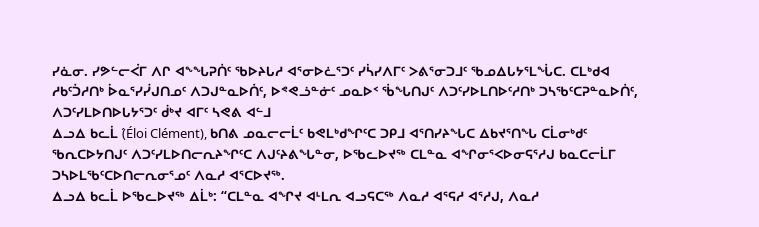ᓯᓈᓂ. ᓯᕗᓪᓕᐹᒥ ᐱᒋ ᐊᖕᖓᕈᑏᑦ ᖃᐅᔨᒐᓱ ᐊᕐᓂᐅᓛᕐᑐᑦ ᓯᓵᓯᐱᒥᑦ ᐳᕕᕐᓂᑐᒧᑦ ᖃᓄᐃᒐᔭᕐᒪᖔᑕ. ᑕᒪᒃᑯᐊ ᓱᑲᑦᑑᓱᑎᒃ ᐆᓇᕐᓯᓰᒍᑎᓄᑦ ᐱᑐᒍᓐᓇᐅᑏᑦ, ᐅᕝᕙᓘᓐᓃᑦ ᓄᓇᐅᑉ ᖄᖓᑎᒍᑦ ᐱᑐᑦᓯᐅᒪᑎᐅᑦᓱᑎᒃ ᑐᓴᖃᑦᑕᕈᓐᓇᐅᑏᑦ, ᐱᑐᑦᓯᒪᐅᑎᐅᒐᔭᕐᑐᑦ ᑰᒃᔪ ᐊᒥᑦ ᓴᕙᕕ ᐊᓪᒧ
ᐃᓗᐃ ᑲᓚᒫ (́Éloi Clément), ᑲᑎᕕ ᓄᓇᓕᓕᒫᑦ ᑲᕙᒪᒃᑯᖏᑦᑕ ᑐᑭᒧ ᐊᕐᑎᓯᔨᖓᑕ ᐃᑲᔪᕐᑎᖓ ᑕᒫᓂᒃᑯᑦ ᖃᕆᑕᐅᔭᑎᒍᑦ ᐱᑐᑦᓯᒪᐅᑎᓕᕆᔨᖏᑦᑕ ᐱᒍᑦᔨᕕᖓᓐᓂ, ᐅᖃᓚᐅᔪᖅ ᑕᒪᓐᓇ ᐊᖏᓂᕐᐸᐅᓂᕋᕐᓱᒍ ᑲᓇᑕᓕᒫᒥ ᑐᓴᐅᒪᖃᑦᑕᐅᑎᓕᕆᓂᕐᓄᑦ ᐱᓇᓱ ᐊᕐᑕᐅᔪᖅ.
ᐃᓗᐃ ᑲᓚᒫ ᐅᖃᓚᐅᔪᖅ ᐃᒫᒃ: “ᑕᒪᓐᓇ ᐊᖏᔪ ᐊᒻᒪᕆ ᐊᓗᕋᑕᖅ ᐱᓇᓱ ᐊᕐᕋᓱ ᐊᕐᓱᒍ, ᐱᓇᓱ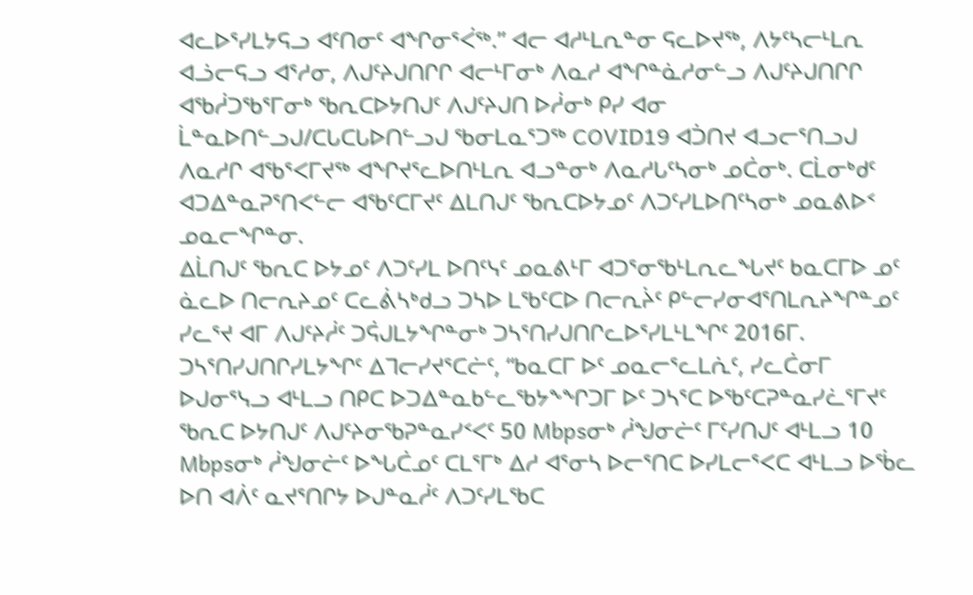ᐊᓚᐅᕐᓯᒪᔭᕋᓗ ᐊᑦᑎᓂᑦ ᐊᖏᓂᕐᐹᖅ.” ᐊᓕ ᐊᓱᒻᒪᕆᓐᓂ ᕋᓚᐅᔪᖅ, ᐱᔭᑦᓴᓕᒻᒪᕆ ᐊᓘᓕᕋᓗ ᐊᕐᓱᓂ, ᐱᒍᑦᔨᒍᑎᒋᒋ ᐊᓕᒻᒥᓂᒃ ᐱᓇᓱ ᐊᖏᓐᓈᓱᓂᓪᓗ ᐱᒍᑦᔨᒍᑎᒋᒋ ᐊᖃᓲᑐᖃᕐᒥᓂᒃ ᖃᕆᑕᐅᔭᑎᒍᑦ ᐱᒍᑦᔨᒍᑎ ᐅᓲᓂᒃ ᑭᓯ ᐊᓂ ᒫᓐᓇᐅᑎᓪᓗᒍ/ᑕᒐᑕᒐᐅᑎᓪᓗᒍ ᖃᓂᒪᓇᕐᑐᖅ COVID19 ᐊᑑᑎᔪ ᐊᓗᓕᕐᑎᓗᒍ ᐱᓇᓱᒋ ᐊᖃᕐᐸᒥᔪᖅ ᐊᖏᔪᕐᓚᐅᑎᒻᒪᕆ ᐊᓗᓐᓂᒃ ᐱᓇᓱᒐᑦᓴᓂᒃ ᓄᑖᓂᒃ. ᑕᒫᓂᒃᑯᑦ ᐊᑐᐃᓐᓇᕈᕐᑎᐸᓪᓕ ᐊᖃᑦᑕᒥᔪᑦ ᐃᒪᑎᒍᑦ ᖃᕆᑕᐅᔭᓄᑦ ᐱᑐᑦᓯᒪᐅᑎᑦᓴᓂᒃ ᓄᓇᕕᐅᑉ ᓄᓇᓕᖏᓐᓂ.
ᐃᒫᑎᒍᑦ ᖃᕆᑕ ᐅᔭᓄᑦ ᐱᑐᑦᓯᒪ ᐅᑎᑦᓭᑦ ᓄᓇᕕᒻᒥ ᐊᑐᕐᓂᖃᒻᒪᕆᓚᖓᔪᑦ ᑲᓇᑕᒥᐅ ᓄᑦ ᓈᓚᐅ ᑎᓕᕆᔨᓄᑦ ᑕᓚᕖᓴᒃᑯᓗ ᑐᓴᐅ ᒪᖃᑦᑕᐅ ᑎᓕᕆᔩᑦ ᑭᓪᓕᓯᓂᐊᕐᑎᒪᕆᔨᖏᓐᓄᑦ ᓯᓚᕐᔪ ᐊᒥ ᐱᒍᑦᔨᓲᑦ ᑐᕌᒍᒪᔭᖏᓐᓂᒃ ᑐᓴᕐᑎᓯᒍᑎᒋᓚᐅᕐᓯᒪᒻᒪᖏᑦ 2016ᒥ. ᑐᓴᕐᑎᓯᒍᑎᒋᓯᒪᔭᖏᑦ ᐃᒣᓕᓯᔪᕐᑕᓖᑦ, “ᑲᓇᑕᒥ ᐅᑦ ᓄᓇᓕᕐᓚᒪᕇᑦ, ᓯᓚᑖᓂᒥ ᐅᒍᓂᕐᓭᓗ ᐊᒻᒪᓗ ᑎᑭᑕ ᐅᑐᐃᓐᓇᑲᓪᓚᖃᔭᖕᖏᑐᒥ ᐅᑦ ᑐᓴᕐᑕ ᐅᖃᑦᑕᕈᓐᓇᓯᓛᕐᒥᔪᑦ ᖃᕆᑕ ᐅᔭᑎᒍᑦ ᐱᒍᑦᔨᓂᖃᕈᓐᓇᓯᑉᐸᑦ 50 Mbpsᓂᒃ ᓲᖑᓂᓖᑦ ᒥᑦᓯᑎᒍᑦ ᐊᒻᒪᓗ 10 Mbpsᓂᒃ ᓲᖑᓂᓖᑦ ᐅᖓᑖᓄᑦ ᑕᒪᕐᒥᒃ ᐃᓱ ᐊᕐᓂᓴ ᐅᓕᕐᑎᑕ ᐅᓯᒪᓕᕐᐸᑕ ᐊᒻᒪᓗ ᐅᖄᓚ ᐅᑎ ᐊᐲᑦ ᓇᔪᕐᑎᒋᔭ ᐅᒍᓐᓇᓲᑦ ᐱᑐᑦᓯᒪᖃᑕ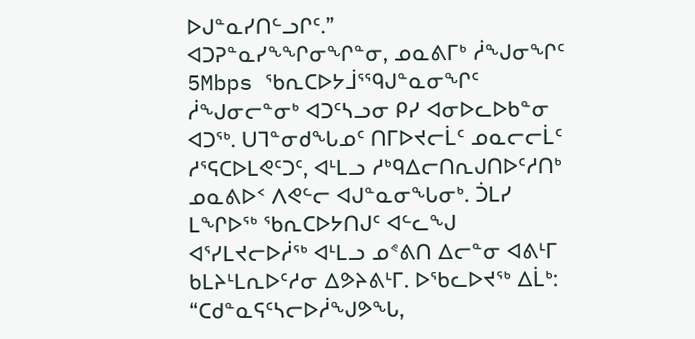ᐅᒍᓐᓇᓯᑎᓪᓗᒋᑦ.”
ᐊᑐᕈᓐᓇᓯᖕᖏᓂᖏᓐᓂ, ᓄᓇᕕᒥᒃ ᓲᖑᓂᖏᑦ 5Mbps ᖃᕆᑕᐅᔭᒨᕐᙯᒍᓐᓇᓂᖏᑦ ᓲᖑᓂᓕᓐᓂᒃ ᐊᑐᑦᓴᓗᓂ ᑭᓯ ᐊᓂᐅᓚᐅᑲᓐᓂ ᐊᑐᖅ. ᑌᒣᓐᓂᑯᖓᓄᑦ ᑎᒥᐅᔪᓕᒫᑦ ᓄᓇᓕᓕᒫᑦ ᓱᕐᕋᑕᐅᒪᕙᑦᑐᑦ, ᐊᒻᒪᓗ ᓱᒃᑫᐃᓕᑎᕆᒍᑎᐅᑦᓱᑎᒃ ᓄᓇᕕᐅᑉ ᐱᕙᓪᓕ ᐊᒍᓐᓇᓂᖓᓂᒃ. ᑑᒪᓯ ᒪᖏᐅᖅ ᖃᕆᑕᐅᔭᑎᒍᑦ ᐊᓪᓚᖑ ᐊᕐᓯᒪᔪᓕᐅᓲᖅ ᐊᒻᒪᓗ ᓄᕝᕕᑎ ᐃᓕᓐᓂ ᐊᕕᒻᒥ ᑲᒪᔨᒻᒪᕆᐅᑦᓱᓂ ᐃᕗᔨᕕᒻᒥ. ᐅᖃᓚᐅᔪᖅ ᐃᒫᒃ: “ᑕᑯᓐᓇᕋᑦᓴᓕᐅᓲᖑᕗᖓ,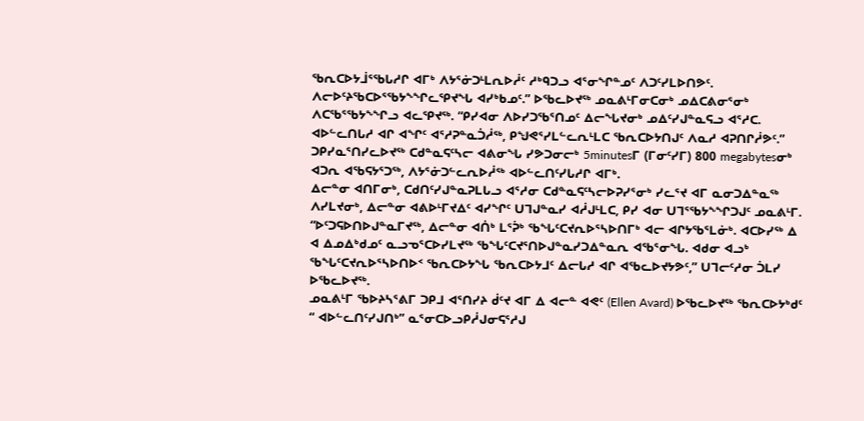ᖃᕆᑕᐅᔭᒨᕐᖃᒐᓱᒋ ᐊᒥᒃ ᐱᔭᕐᓃᑐᒻᒪᕆᐅᓲᑦ ᓱᒃᑫᑐᓗ ᐊᕐᓂᖏᓐᓄᑦ ᐱᑐᑦᓯᒪᐅᑎᕗᑦ. ᐱᓕᐅᑦᔨᖃᑕᐅᕐᖃᔭᖕᖏᓚᕿᔪᖓ ᐊᓯᒃᑲᓄᑦ.” ᐅᖃᓚᐅᔪᖅ ᓄᓇᕕᒻᒥᓂᑕᓂᒃ ᓄᐃᑕᕕᓂᕐᓂᒃ ᐱᑕᖃᕐᖃᔭᖕᖏᓗ ᐊᓚᕿᔪᖅ. “ᑭᓯᐊᓂ ᐱᐅᓯᑐᖃᕐᑎᓄᑦ ᐃᓕᖓᔪᓂᒃ ᓄᐃᑦᓯᒍᓐᓇᕋᓗ ᐊᕐᓱᑕ. ᐊᐅᓪᓚᑎᒐᓱ ᐊᒋ ᐊᖏᑦ ᐊᕐᓱᕈᓐᓇᑑᓲᖅ, ᑭᖑᕙᕐᓯᒪᓪᓚᕆᒻᒪᑕ ᖃᕆᑕᐅᔭᑎᒍᑦ ᐱᓇᓱ ᐊᕈᑎᒋᓲᕗᑦ.” ᑐᑭᓯᓇᕐᑎᓯᓚᐅᔪᖅ ᑕᑯᓐᓇᕋᑦᓴᓕ ᐊᕕᓂᖓ ᓯᕗᑐᓂᓕᒃ 5minutesᒥ (ᒥᓂᑦᓯᒥ) 800 megabytesᓂᒃ ᐊᑐᕆ ᐊᖃᕋᔭᕐᑐᖅ, ᐱᔭᕐᓃᑐᓪᓚᕆᐅᓲᖅ ᐊᐅᓪᓚᑎᑦᓯᒐᓱᒋ ᐊᒥᒃ.
ᐃᓕᓐᓂ ᐊᑎᒥᓂᒃ, ᑕᑯᑎᑦᓯᒍᓐᓇᕈᒪᒐᓗ ᐊᕐᓱᓂ ᑕᑯᓐᓇᕋᑦᓴᓕᐅᕈᓯᕐᓂᒃ ᓯᓚᕐᔪ ᐊᒥ ᓇᓂᑐᐃᓐᓇᖅ ᐱᓯᒪᔪᓂᒃ, ᐃᓕᓐᓂ ᐊᕕᐅᒻᒥᔪᐃᑦ ᐊᓯᖏᑦ ᑌᒣᒍᓐᓇᓯ ᐊᓲᒍᒻᒪᑕ, ᑭᓯ ᐊᓂ ᑌᒣᕐᖃᔭᖕᖏᑐᒍᑦ ᓄᓇᕕᒻᒥ. “ᐅᑦᑐᕋᐅᑎᐅᒍᓐᓇᒥᔪᖅ, ᐃᓕᓐᓂ ᐊᑏᒃ ᒪᕐᕉᒃ ᖃᖓᑦᑕᔪᕆᐅᕐᓴᐅᑎᒥᒃ ᐊᓕ ᐊᒋᔭᖃᕐᒪᓃᒃ. ᐊᑕᐅᓯᖅ ᐃ ᐊ ᐃᓄᐃᒃᑯᓄᑦ ᓇᓗᓀᕐᑕᐅᓯᒪᔪᖅ ᖃᖓᑦᑕᔪᕐᑎᐅᒍᓐᓇᓯᑐᐃᓐᓇᕆ ᐊᖃᕐᓂᖓ. ᐊᑯᓂ ᐊᓗᒃ ᖃᖓᑦᑕᔪᕆᐅᕐᓴᐅᑎᐅᑉ ᖃᕆᑕᐅᔭᖓ ᖃᕆᑕᐅᔭᒧᑦ ᐃᓕᒐᓱ ᐊᒋ ᐊᖃᓚᐅᔪᔭᕗᑦ,” ᑌᒣᓕᑦᓱᓂ ᑑᒪᓯ ᐅᖃᓚᐅᔪᖅ.
ᓄᓇᕕᒻᒥ ᖃᐅᔨᓴᕐᕕᒥ ᑐᑭᒧ ᐊᕐᑎᓯᔨ ᑰᑦᔪ ᐊᒥ ᐃ ᐊᓕᓐ ᐊᕙᑦ (Ellen Avard) ᐅᖃᓚᐅᔪᖅ ᖃᕆᑕᐅᔭᒃᑯᑦ “ ᐊᐅᓪᓚᑎᑦᓯᒍᑎᒃ” ᓇᕐᓂᑕᐅᓗᑭᓲᒍᓂᕋᕐᓱᒍ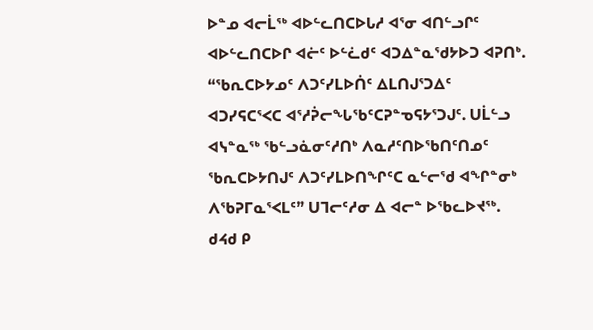ᐅᓐᓄ ᐊᓕᒫᖅ ᐊᐅᓪᓚᑎᑕᐅᒐᓱ ᐊᕐᓂ ᐊᑎᓪᓗᒋᑦ ᐊᐅᓪᓚᑎᑕᐅᒋ ᐊᓖᑦ ᐅᓪᓛᑯᑦ ᐊᑐᐃᓐᓇᖁᔭᐅᑐ ᐊᕈᑎᒃ. “ᖃᕆᑕᐅᔭᓄᑦ ᐱᑐᑦᓯᒪᐅᑏᑦ ᐃᒪᑎᒍᕐᑐᐃᑦ ᐊᑐᓯᕋᑕᕐᐸᑕ ᐊᕐᓱᕉᓕᖓᖃᑦᑕᕈᓐᓀᕋᔭᕐᑐᒍᑦ. ᑌᒫᓪᓗ ᐊᓭᓐᓇᖅ ᖃᓪᓗᓈᓂᑦᓱᑎᒃ ᐱᓇᓱᑦᑎᐅᖃᑎᑦᑎᓄᑦ ᖃᕆᑕᐅᔭᑎᒍᑦ ᐱᑐᑦᓯᒪᐅᑎᖏᑦᑕ ᓇᓪᓕᖁ ᐊᖏᓐᓂᒃ ᐱᖃᕈᒥᓇᕐᐸᒪᑦ” ᑌᒣᓕᑦᓱᓂ ᐃ ᐊᓕᓐ ᐅᖃᓚᐅᔪᖅ.
ᑯᔦᑯ ᑭ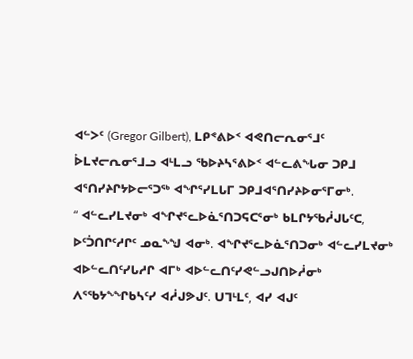ᐊᓪᐳᑦ (Gregor Gilbert), ᒪᑭᕝᕕᐅᑉ ᐊᕙᑎᓕᕆᓂᕐᒧᑦ ᐆᒪᔪᓕᕆᓂᕐᒧᓗ ᐊᒻᒪᓗ ᖃᐅᔨᓴᕐᕕᐅᑉ ᐊᓪᓚᕕᖓᓂ ᑐᑭᒧ ᐊᕐᑎᓯᔨᒋᔭᐅᓕᕐᑐᖅ ᐊᖏᕐᓯᒪᒐᒥ ᑐᑭᒧᐊᕐᑎᓯᔨᐅᓂᕐᒥᓂᒃ.
“ ᐊᓪᓚᓯᒪᔪᓂᒃ ᐊᖏᔪᕐᓚᐅᓈᕐᑎᑐᕋᑕᕐᓂᒃ ᑲᒪᒋᔭᖃᓲᒍᒐᑦᑕ, ᐅᑦᑑᑎᒋᑦᓱᒋᑦ ᓄᓇᖕᖑ ᐊᓂᒃ. ᐊᖏᔪᕐᓚᐅᓈᕐᑎᑐᓂᒃ ᐊᓪᓚᓯᒪᔪᓂᒃ ᐊᐅᓪᓚᑎᑦᓯᒐᓱᒋ ᐊᒥᒃ ᐊᐅᓪᓚᑎᑦᓯᕙᓪᓗᒍᑎᐅᓲᓂᒃ ᐱᕐᖃᔭᖕᖏᑲᓴᑦᓯ ᐊᓲᒍᕗᒍᑦ. ᑌᒣᒻᒪᑦ, ᐊᓯ ᐊᒍᑦ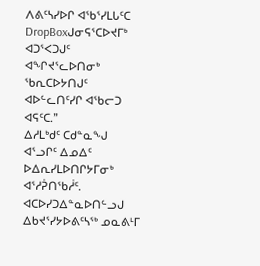ᐱᕕᑦᓴᓯᐅᒋ ᐊᖃᕐᓯᒪᒐᑦᑕ DropBoxᒍᓂᕋᕐᑕᐅᔪᒥᒃ ᐊᑐᕐᐸᑐᒍᑦ ᐊᖏᔪᕐᓚᐅᑎᓂᒃ ᖃᕆᑕᐅᔭᑎᒍᑦ ᐊᐅᓪᓚᑎᑦᓯᒋ ᐊᖃᓕᑐ ᐊᕋᑦᑕ.”
ᐃᓱᒪᒃᑯᑦ ᑕᑯᓐᓇᖑ ᐊᕐᓗᒋᑦ ᐃᓄᐃᑦ ᐅᐃᕆᓯᒪᐅᑎᒋᔭᒥᓂᒃ ᐊᕐᓱᕉᑎᖃᓲᑦ. ᐊᑕᐅᓯᑐᐃᓐᓇᐅᑎᓪᓗᒍ ᐃᑲᔪᕐᓯᔭᐅᕕᑦᓴᖅ ᓄᓇᕕᒻᒥ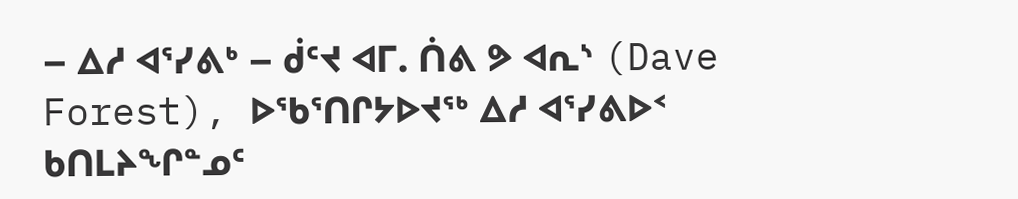– ᐃᓱ ᐊᕐᓯᕕᒃ – ᑰᑦᔪ ᐊᒥ. ᑏᕕ ᕗ ᐊᕆᔅ (Dave Forest), ᐅᖃᕐᑎᒋᔭᐅᔪᖅ ᐃᓱ ᐊᕐᓯᕕᐅᑉ ᑲᑎᒪᔨᖏᓐᓄᑦ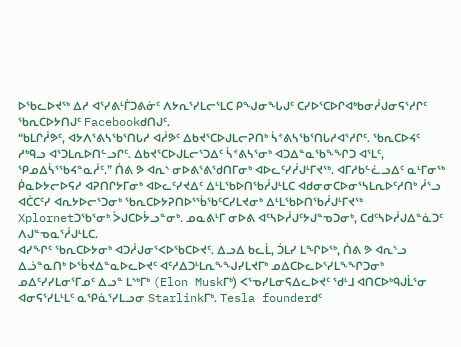ᐅᖃᓚᐅᔪᖅ ᐃᓱ ᐊᕐᓯᕕᒻᒦᑐᕕᓃᑦ ᐱᔭᕆᕐᓯᒪᓕᕐᒪᑕ ᑭᖑᓂᖓᒍᑦ ᑕᓯᐅᕐᑕᐅᒋᐊᒃᑲᓂᓲᒍᓂᕋᕐᓱᒋᑦ ᖃᕆᑕᐅᔭᑎᒍᑦ Facebookᑯᑎᒍᑦ.
“ᑲᒪᒋᓲᕗᑦ, ᐊᔭᐱᕐᕕᓴᖃᕐᑎᒐᓱ ᐊᓲᕗᑦ ᐃᑲᔪᕐᑕᐅᒍᒪᓕᕈᑎᒃ ᓵᕝᕕᓴᖃᕐᑎᒐᓱᐊᕐᓱᒋᑦ. ᖃᕆᑕᐅᔦᑦ ᓱᒃᑫᓗ ᐊᕐᑐᒪᕆᐅᑎᓪᓗᒋᑦ. ᐃᑲᔪᕐᑕᐅᒍᒪᓕᕐᑐᐃᑦ ᓵᕝᕕᓴᕐᓂᒃ ᐊᑐᐃᓐᓇᖃᖕᖏᑐ ᐊᕐᒪᑦ, ᕿᓄᐃᓵᕐᖃᔦᓐᓇᓲᑦ.” ᑏᕕ ᕗ ᐊᕆᔅ ᓂᐅᕕᕐᕕᖁᑎᒥᓂᒃ ᐊᐅᓚᑦᓯᓲᒍᒻᒥᔪᖅ. ᐊᒥᓱᑲᓪᓛᓗᐃᑦ ᓇᒻᒥᓂᖅ ᑮᓇᐅᔭᓕᐅᕋᓱ ᐊᕈᑎᒋᔭᒥᓂᒃ ᐊᐅᓚᑦᓯᔪᐃᑦ ᐃᒻᒪᖃᐅᑎᖃᓲᒍᒻᒪᑕ ᐊᑯᓂᓂᑕᐅᓂᕐᓴᒪᕆᐅᑦᓱᑎᒃ ᓲᕐᓗ ᐊᑖᑕᑦᓯ ᐊᕆᔭᐅᓕᕐᑐᓂᒃ ᖃᕆᑕᐅᔭᕈᑎᐅᕐᖄᖃᑦᑕᓯᒪᔪᓂᒃ ᐃᒻᒪᖃᐅᑎᖃᓲᒍᒻᒥᔪᖅ Xplornetᑐᖃᕐᓂᒃ ᐴᒍᑕᐅᔮᓗᓐᓂᒃ. ᓄᓇᕕᒻᒥ ᓂᐅᕕ ᐊᑦᓴᐅᓲᒍᑦᔭᒍᓐᓀᑐᓂᒃ, ᑕᑯᑦᓴᐅᓲᒍᐃᓐᓈᑐᑦ ᐱᒍᓐᓀᓇᕐᓲᒍᒻᒪᑕ.
ᐊᓯᖏᑦ ᖃᕆᑕᐅᔭᓂᒃ ᐊᑐᓲᒍᓂᕐᐸᐅᖃᑕᐅᔪᑦ. ᐃᓗᐃ ᑲᓚᒫ, ᑑᒪᓯ ᒪᖏᐅᖅ, ᑏᕕ ᕗ ᐊᕆᔅᓗ ᐃᓘᓐᓇᑎᒃ ᐅᖄᔪᐃᓐᓇᐅᓚᐅᔪᑦ ᐊᑦᓱᐃᑐᒻᒪᕆᖕᖑᓯᒪᔪᒥᒃ ᓄᐃᑕᐅᓚᐅᕐᓯᒪᖕᖏᑐᓂᒃ ᓄᐃᑦᓯᓯᒪᓂᕐᒥᓄᑦ ᐃᓗᓐ ᒪᔅᒃᒥᒃ (Elon Muskᒥᒃ) ᐸᕐᓀᓯᒪᓂᕋᐃᓚᐅᔪᑦ ᖁᒻᒧ ᐊᑎᑕᐅᒃᑫᒍᒫᕐᓂ ᐊᓂᕋᕐᓯᒪᒻᒪᑦ ᓇᕿᓈᕐᓯᒪᓗᓂ Starlinkᒥᒃ. Tesla founderᑯᑦ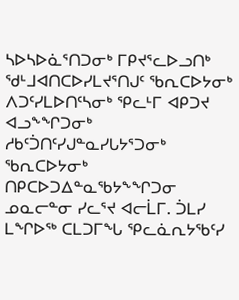ᓴᐅᓴᐅᓈᕐᑎᑐᓂᒃ ᒥᑭᔪᕐᓚᐅᓗᑎᒃ ᖁᒻᒧᐊᑎᑕᐅᓯᒪᔪᕐᑎᒍᑦ ᖃᕆᑕᐅᔭᓂᒃ ᐱᑐᑦᓯᒪᐅᑎᑦᓴᓂᒃ ᕿᓚᒻᒥ ᐊᑭᑐᔪ ᐊᓗᖕᖏᑐᓂᒃ ᓱᑲᑦᑑᑎᑦᓯᒍᓐᓇᓯᒐᔭᕐᑐᓂᒃ ᖃᕆᑕᐅᔭᓂᒃ ᑎᑭᑕᐅᑐᐃᓐᓇᖃᔭᖕᖏᑐᓂ ᓄᓇᓕᓐᓂ ᓯᓚᕐᔪ ᐊᓕᒫᒥ. ᑑᒪᓯ ᒪᖏᐅᖅ ᑕᒪᑐᒥᖓ ᕿᓚᓈᕆᔭᖃᑦᓯ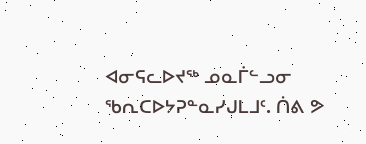ᐊᓂᕋᓚᐅᔪᖅ ᓄᓇᒦᓪᓗᓂ ᖃᕆᑕᐅᔭᕈᓐᓇᓯᒍᒪᒧᑦ. ᑏᕕ ᕗ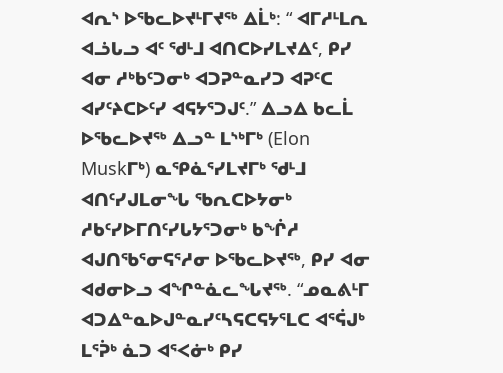ᐊᕆᔅ ᐅᖃᓚᐅᔪᒻᒥᔪᖅ ᐃᒫᒃ: “ ᐊᒥᓱᒻᒪᕆ ᐊᓘᒐᓗ ᐊᑦ ᖁᒻᒧ ᐊᑎᑕᐅᓯᒪᔪᐃᑦ, ᑭᓯ ᐊᓂ ᓱᒃᑲᑦᑐᓂᒃ ᐊᑐᕈᓐᓇᓯᑐ ᐊᕈᑦᑕ ᐊᓯᑦᔨᑕᐅᑦᓯ ᐊᕋᔭᕐᑐᒍᑦ.” ᐃᓗᐃ ᑲᓚᒫ ᐅᖃᓚᐅᔪᖅ ᐃᓗᓐ ᒪᔅᒃᒥᒃ (Elon Muskᒥᒃ) ᓇᕿᓈᕐᓯᒪᔪᒥᒃ ᖁᒻᒧ ᐊᑎᑦᓯᒍᒪᓂᖓ ᖃᕆᑕᐅᔭᓂᒃ ᓱᑲᑦᓯᐅᒥᑎᑦᓯᒐᔭᕐᑐᓂᒃ ᑲᖐᓱ ᐊᒍᑎᖃᕐᓂᕋᕐᓱᓂ ᐅᖃᓚᐅᔪᖅ, ᑭᓯ ᐊᓂ ᐊᑯᓂᐅᓗ ᐊᖏᓐᓈᓚᖓᔪᖅ. “ᓄᓇᕕᒻᒥ ᐊᑐᐃᓐᓇᐅᒍᓐᓇᓯᑦᓴᕋᑕᕋᔭᕐᒪᑕ ᐊᕐᕌᒍᒃ ᒪᕐᕉᒃ ᓈᑐ ᐊᕐᐸᓃᒃ ᑭᓯ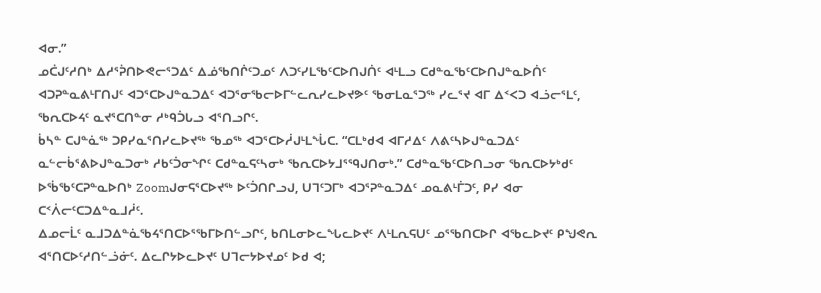ᐊᓂ.”
ᓄᑖᒍᑦᓱᑎᒃ ᐃᓱᕐᕉᑎᐅᕙᓕᕐᑐᐃᑦ ᐃᓅᖃᑎᒌᑦᑐᓄᑦ ᐱᑐᑦᓯᒪᖃᑦᑕᐅᑎᒍᑏᑦ ᐊᒻᒪᓗ ᑕᑯᓐᓇᖃᑦᑕᐅᑎᒍᓐᓇᐅᑏᑦ ᐊᑐᕈᓐᓇᕕᒻᒥᑎᒍᑦ ᐊᑐᕐᑕᐅᒍᓐᓇᑐᐃᑦ ᐊᑐᕐᓂᖃᓕᐅᒥᓪᓚᕆᓯᓚᐅᔪᕗᑦ ᖃᓂᒪᓇᕐᑐᖅ ᓯᓚᕐᔪ ᐊᒥ ᐃᑉᐸᑐ ᐊᓘᓕᕐᒪᑦ, ᖃᕆᑕᐅᔦᑦ ᓇᔪᕐᑕᑎᓐᓂ ᓱᒃᑫᑑᒐᓗ ᐊᕐᑎᓗᒋᑦ.
ᑳᓴᓐ ᑕᒍᓐᓈᖅ ᑐᑭᓯᓇᕐᑎᓯᓚᐅᔪᖅ ᖃᓄᖅ ᐊᑐᕐᑕᐅᓲᒍᒻᒪᖔᑕ. “ᑕᒪᒃᑯᐊ ᐊᒥᓱᐃᑦ ᐱᕕᑦᓴᐅᒍᓐᓇᑐᐃᑦ ᓇᓪᓕᑳᕐᕕᐅᒍᓐᓇᑐᓂᒃ ᓱᑲᑦᑑᓂᖏᑦ ᑕᑯᓐᓇᕋᑦᓴᓂᒃ ᖃᕆᑕᐅᔭᒧᕐᙯᒍᑎᓂᒃ.” ᑕᑯᓐᓇᖃᑦᑕᐅᑎᓗᓂ ᖃᕆᑕᐅᔭᒃᑯᑦ ᐅᖄᖃᑦᑕᕈᓐᓇᐅᑎᒃ Zoomᒍᓂᕋᕐᑕᐅᔪᖅ ᐅᑦᑑᑎᒋᓗᒍ, ᑌᒣᑦᑐᒥᒃ ᐊᑐᕐᕈᓐᓇᑐᐃᑦ ᓄᓇᕕᒻᒦᑐᑦ, ᑭᓯ ᐊᓂ ᑕᑉᐲᓕᑦᑕᑐᐃᓐᓇᒧᓲᑦ.
ᐃᓄᓕᒫᑦ ᓇᒧᑐᐃᓐᓈᖃᔦᕐᑎᑕᐅᕐᖃᒥᐅᑎᓪᓗᒋᑦ, ᑲᑎᒪᓂᐅᓚᖓᓚᐅᔪᑦ ᐱᒻᒪᕆᕋᑌᑦ ᓄᕐᖃᑎᑕᐅᒋ ᐊᖃᓚᐅᔪᑦ ᑭᖑᕙᕆ ᐊᕐᑎᑕᐅᑦᓱᑎᓪᓘᓃᑦ. ᐃᓚᒋᔭᐅᓚᐅᔪᑦ ᑌᒣᓕᔭᐅᔪᓄᑦ ᐅᑯ ᐊ;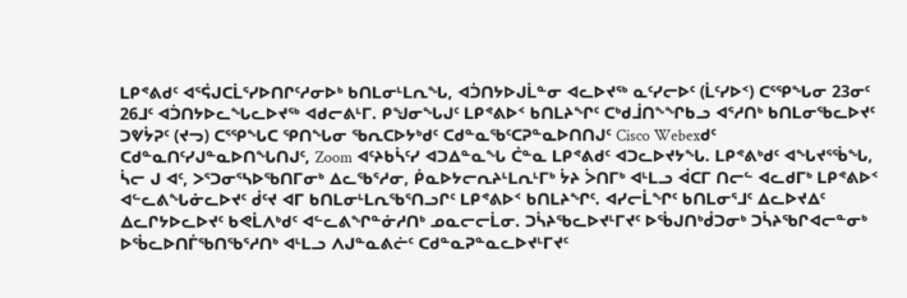ᒪᑭᕝᕕᑯᑦ ᐊᕐᕌᒍᑕᒫᕐᓯᐅᑎᒋᑦᓱᓂᐅᒃ ᑲᑎᒪᓂᒻᒪᕆᖓ, ᐊᑑᑎᔭᐅᒍᒫᓐᓂ ᐊᓚᐅᔪᖅ ᓇᑦᓯᓕᐅᑦ (ᒫᑦᓯᐅᑉ) ᑕᕐᕿᖓᓂ 23ᓂᑦ 26ᒧᑦ ᐊᑑᑎᔭᐅᓚᖓᓚᐅᔪᖅ ᐊᑯᓕᕕᒻᒥ. ᑭᖑᓂᖓᒍᑦ ᒪᑭᕝᕕᐅᑉ ᑲᑎᒪᔨᖏᑦ ᑕᒃᑯᒨᑎᖕᖏᑲᓗ ᐊᕐᓱᑎᒃ ᑲᑎᒪᓂᖃᓚᐅᔪᑦ ᑐᕓᔮᕈᑦ (ᔪᓓ) ᑕᕐᕿᖓᑕ ᕿᑎᖓᓂ ᖃᕆᑕᐅᔭᒃᑯᑦ ᑕᑯᓐᓇᖃᑦᑕᕈᓐᓇᐅᑎᑎᒍᑦ Cisco Webexᑯᑦ ᑕᑯᓐᓇᑎᑦᓯᒍᓐᓇᐅᑎᖓᑎᒍᑦ, Zoom ᐊᑦᔨᑲᓵᑦᓯ ᐊᑐᐃᓐᓇᖓ ᑖᓐᓇ ᒪᑭᕝᕕᑯᑦ ᐊᑐᓚᐅᔪᔭᖓ. ᒪᑭᕝᕕᒃᑯᑦ ᐊᖓᔪᕐᖄᖓ, ᓵᓕ ᒍ ᐊᑦ, ᐳᕐᑐᓂᕐᓴᐅᖃᑎᒥᓂᒃ ᐃᓚᖃᕐᓱᓂ, ᑮᓇᐅᔭᓕᕆᔨᒻᒪᕆᒻᒥᒃ ᔮᔨ ᐴᑎᒥᒃ ᐊᒻᒪᓗ ᐋᑕᒥ ᑎᓕᓪ ᐊᓚᑯᒥᒃ ᒪᑭᕝᕕᐅᑉ ᐊᓪᓚᕕᖓᓃᓚᐅᔪᑦ ᑰᑦᔪ ᐊᒥ ᑲᑎᒪᓂᒻᒪᕆᖃᕐᑎᓗᒋᑦ ᒪᑭᕝᕕᐅᑉ ᑲᑎᒪᔨᖏᑦ. ᐊᓯᓕᒫᖏᑦ ᑲᑎᒪᓂᕐᒧᑦ ᐃᓚᐅᔪᐃᑦ ᐃᓚᒋᔭᐅᓚᐅᔪᑦ ᑲᕙᒫᐱᒃᑯᑦ ᐊᓪᓚᕕᖏᓐᓃᓱᑎᒃ ᓄᓇᓕᓕᒫᓂ. ᑐᓵᔨᖃᓚᐅᔪᒻᒥᔪᑦ ᐅᖄᒍᑎᒃᑰᑐᓂᒃ ᑐᓵᔨᖃᒋᐊᓕᓐᓂᒃ ᐅᖄᓚᐅᑎᒦᖃᑎᖃᕐᓱᑎᒃ ᐊᒻᒪᓗ ᐱᒍᓐᓇᕕᓖᑦ ᑕᑯᓐᓇᕈᓐᓇᓚᐅᔪᒻᒥᔪᑦ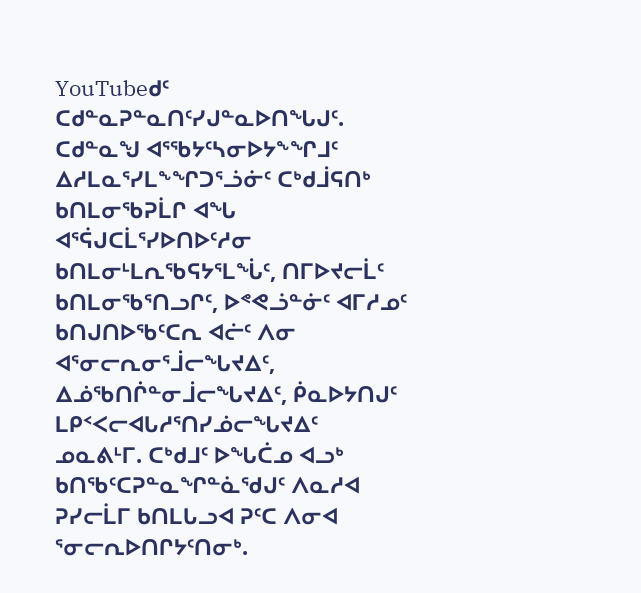YouTubeᑯᑦ ᑕᑯᓐᓇᕈᓐᓇᑎᑦᓯᒍᓐᓇᐅᑎᖓᒍᑦ.
ᑕᑯᓐᓇᖑ ᐊᕐᖃᔭᑦᓴᓂᐅᔭᖕᖏᒧᑦ ᐃᓱᒪᓇᕐᓯᒪᖕᖏᑐᕐᓘᓃᑦ ᑕᒃᑯᒨᕋᑎᒃ ᑲᑎᒪᓂᖃᕈᒫᒋ ᐊᖓ ᐊᕐᕌᒍᑕᒫᕐᓯᐅᑎᐅᑦᓱᓂ ᑲᑎᒪᓂᒻᒪᕆᖃᕋᔭᕐᒪᖔᑦ, ᑎᒥᐅᔪᓕᒫᑦ ᑲᑎᒪᓂᖃᕐᑎᓗᒋᑦ, ᐅᕝᕙᓘᓐᓃᑦ ᐊᒥᓱᓄᑦ ᑲᑎᒍᑎᐅᖃᑦᑕᕆ ᐊᓖᑦ ᐱᓂ ᐊᕐᓂᓕᕆᓂᕐᒨᓕᖓᔪᐃᑦ, ᐃᓅᖃᑎᒌᓐᓂᒨᓕᖓᔪᐃᑦ, ᑮᓇᐅᔭᑎᒍᑦ ᒪᑭᑉᐸᓕᐊᒐᓱᕐᑎᓯᓅᓕᖓᔪᐃᑦ ᓄᓇᕕᒻᒥ. ᑕᒃᑯᒧᑦ ᐅᖓᑖᓄ ᐊᓗᒃ ᑲᑎᖃᑦᑕᕈᓐᓇᖏᓐᓈᖁᒍᑦ ᐱᓇᓱᐊ ᕈᓯᓕᒫᒥ ᑲᑎᒪᒐᓗᐊ ᕈᑦᑕ ᐱᓂᐊ ᕐᓂᓕᕆᐅᑎᒋᔭᑦᑎᓂᒃ.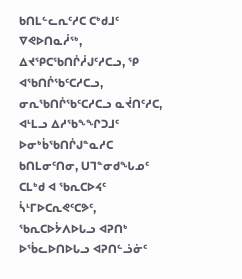ᑲᑎᒪᓪᓚᕆᑦᓱᑕ ᑕᒃᑯᒧᑦ ᐁᕙᐅᑎᓇᓲᖅ, ᐃᔪᕿᑕᖃᑎᒌᓲᒍᑦᓱᑕᓗ, ᕿ ᐊᖃᑎᒌᖃᑦᑕᓱᑕᓗ, ᓂᕆᖃᑎᒌᖃᑦᑕᓱᑕᓗ ᓇᔫᑎᑦᓱᑕ, ᐊᒻᒪᓗ ᐃᓱᖃᖕᖏᑐᒧᑦ ᐅᓂᒃᑳᖃᑎᒌᒍᓐᓇᓱᑕ ᑲᑎᒪᓂᑦᑎᓂ, ᑌᒣᓐᓂᑯᖓᓄᑦ ᑕᒪᒃᑯ ᐊ ᖃᕆᑕᐅᔦᑦ ᓵᒻᒥᐅᑕᕆᕙᑦᑕᕗᑦ, ᖃᕆᑕᐅᔮᐱᐅᒐᓗ ᐊᕈᑎᒃ ᐅᖄᓚᐅᑎᐅᒐᓗ ᐊᕈᑎᓪᓘᓃᑦ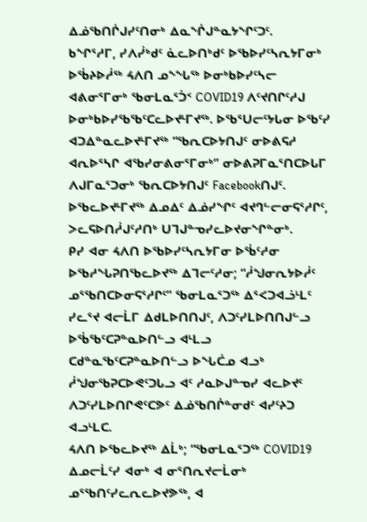ᐃᓅᖃᑎᒌᒍᓯᑦᑎᓂᒃ ᐃᓇᖐᒍᓐᓇᔭᖏᑦᑐᑦ.
ᑲᖏᕐᓱᒥ, ᓯᐱᓰᒃᑯᑦ ᓈᓚᐅᑎᒃᑯᑦ ᐅᖃᐅᓯᑦᓴᕆᔭᒥᓂᒃ ᐅᖄᔨᐅᓲᖅ ᔦᐱᑎ ᓄᖕᖓᖅ ᐅᓂᒃᑲᐅᓯᑦᓴᓕ ᐊᕕᓂᕐᒥᓂᒃ ᖃᓂᒪᓇᕐᑑᑉ COVID19 ᐱᑦᔪᑎᒋᑦᓱᒍ ᐅᓂᒃᑲᐅᓯᖃᖃᑦᑕᓚᐅᔪᒻᒥᔪᖅ. ᐅᖃᕐᑌᓕᑦᔭᒐᓂ ᐅᖃᑦᓯ ᐊᑐᐃᓐᓇᓚᐅᔪᒻᒥᔪᖅ “ᖃᕆᑕᐅᔭᑎᒍᑦ ᓂᐅᕕᕋᓱ ᐊᕆᐅᕐᓴᒋ ᐊᖃᓯᓂᕕᓂᕐᒥᓂᒃ” ᓂᐅᕕᕈᒥᓇᕐᑎᑕᐅᒐᒥ ᐱᒍᒥᓇᕐᑐᓂᒃ ᖃᕆᑕᐅᔭᑎᒍᑦ Facebookᑎᒍᑦ. ᐅᖃᓚᐅᔪᒻᒥᔪᖅ ᐃᓄᐃᑦ ᐃᓅᓯᖏᑦ ᐊᔪᒉᓪᓕᓂᕋᕐᓱᒋᑦ, ᐳᓚᕋᐅᑎᓲᒍᑦᓱᑎᒃ ᑌᒣᒍᓐᓀᓯᓚᐅᔪᓂᖏᓐᓂᒃ.
ᑭᓯ ᐊᓂ ᔦᐱᑎ ᐅᖃᐅᓯᑦᓴᕆᔭᒥᓂ ᐅᖄᑦᓱᓂ ᐅᖃᓱᖓᕈᑎᖃᓚᐅᔪᖅ ᐃᒣᓕᑦᓱᓂ; “ᓲᖑᓂᕆᔭᐅᓲᑦ ᓄᕐᖃᑎᑕᐅᓂᕋᕐᓱᒋᑦ” ᖃᓂᒪᓇᕐᑐᖅ ᐃᕐᐸᑐᐊᓘᒻᒪᑦ ᓯᓚᕐᔪ ᐊᓕᒫᒥ ᐃᑯᒪᐅᑎᑎᒍᑦ, ᐱᑐᑦᓯᒪᐅᑎᑎᒍᓪᓗ ᐅᖄᖃᑦᑕᕈᓐᓇᐅᑎᓪᓗ ᐊᒻᒪᓗ ᑕᑯᓐᓇᖃᑦᑕᕈᓐᓇᐅᑎᓪᓗ ᐅᖓᑖᓄ ᐊᓗᒃ ᓲᖑᓂᖃᕈᑕᐅᕙᑦᑐᒐᓗ ᐊᑦ ᓱᓇᐅᒍᓐᓀᓯ ᐊᓚᐅᔪᑦ ᐱᑐᑦᓯᒪᐅᑎᒋᕙᑦᑕᕗᑦ ᐃᓅᖃᑎᒌᓐᓂᑯᑦ ᐊᓯᑦᔨᑐ ᐊᓗᒻᒪᑕ.
ᔦᐱᑎ ᐅᖃᓚᐅᔪᖅ ᐃᒫᒃ; “ᖃᓂᒪᓇᕐᑐᖅ COVID19 ᐃᓄᓕᒫᑦᓯ ᐊᓂᒃ ᐊ ᓂᕐᑎᕆᔪᓕᒫᓂᒃ ᓄᕐᖃᑎᑦᓯᓚᕆᓚᐅᔪᕗᖅ, ᐊ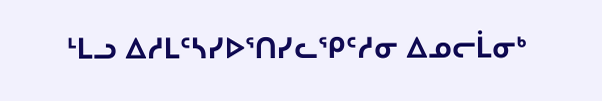ᒻᒪᓗ ᐃᓱᒪᑦᓴᓯᐅᕐᑎᓯᓚᕿᑦᓱᓂ ᐃᓄᓕᒫᓂᒃ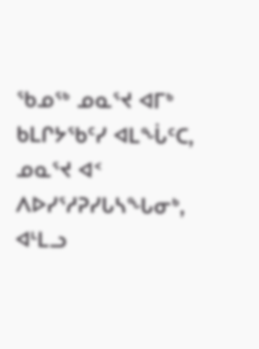ᖃᓄᖅ ᓄᓇᕐᔪ ᐊᒥᒃ ᑲᒪᒋᔭᖃᑦᓯ ᐊᒪᖔᑦᑕ, ᓄᓇᕐᔪ ᐊᑉ ᐱᐅᓯᕐᓱᕈᓯᒐᓴᖓᓂᒃ, ᐊᒻᒪᓗ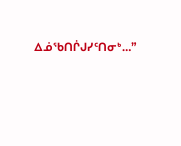ᐃᓅᖃᑎᒌᒍᓯᑦᑎᓂᒃ…”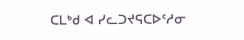ᑕᒪᒃᑯ ᐊ ᓯᓚᑐᔪᕋᑕᐅᑦᓱᓂ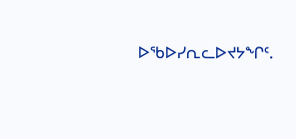ᐅᖃᐅᓯᕆᓚᐅᔪᔭᖏᑦ.